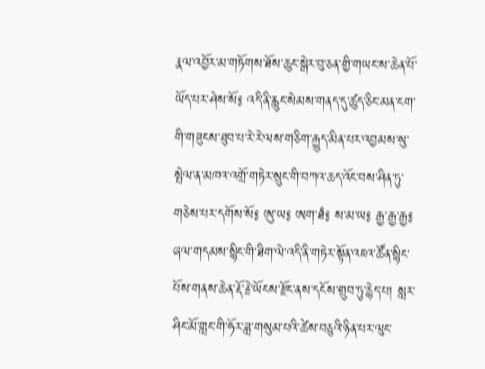རྣལ་འབྱོར་མ་གཏོགས་ཐོས་ཆུང་སྒེར་བུ་ཅན་གྱི་གཡང་ས་ཆེན་པོ་ཡོད་པར་ཤེས་སོ༔ འདི་ནི་རླུང་སེམས་གནད་དུ་ཚུད་ཅིང་མན་ངག་གི་གཟུངས་ཐུབ་པ་རེ་རེ་ལས་གཅིག་རྒྱུད་མིན་པར་འབྱམས་སུ་སྤེལ་ན་མཁའ་འགྲོ་གཏེར་སྲུང་གི་བཀའ་ཆད་འོང་བས་ཤིན་ཏུ་གཅེས་པར་དགོས་སོ༔ ཨུ་ཡ༔ ཨག་ཐཾ༔ ས་མ་ཡ༔ རྒྱ་རྒྱ་རྒྱ༔ ཞལ་གདམས་སྙིང་གི་ཐིག་ལེ་འདི་ནི་གཏེར་སྟོན་འཇའ་ཚོན་སྙིང་པོས་གནས་ཆེན་རྡོ་རྗེ་ཡོངས་རྫོང་ནས་དངོས་གྲུབ་ཏུ་རྙེད་པ། སླར་ཤིང་མོ་གླང་གི་ཧོར་ཟླ་གསུམ་པའི་ཚེས་བཅུའི་ཉིན་པར་ལུང་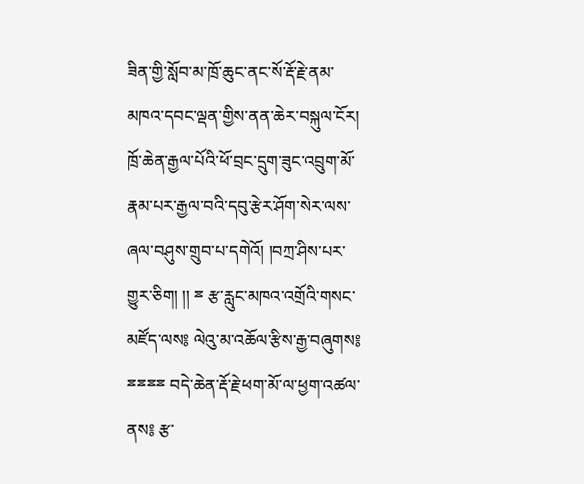ཟིན་གྱི་སློབ་མ་ཁྲོ་ཆུང་ནང་སོ་རྡོ་རྗེ་ནམ་མཁའ་དབང་ལྡན་གྱིས་ནན་ཆེར་བསྐུལ་ངོར། ཁྲོ་ཆེན་རྒྱལ་པོའི་ཕོ་བྲང་དྲུག་ཟུང་འབྲུག་མོ་རྣམ་པར་རྒྱལ་བའི་དབུ་རྩེར་ཤོག་སེར་ལས་ཞལ་བཤུས་གྲུབ་པ་དགེའོ། །བཀྲ་ཤིས་པར་གྱུར་ཅིག། །། ྈ རྩ་རླུང་མཁའ་འགྲོའི་གསང་མཛོད་ལས༔ ལེའུ་མ་འཆོལ་རྩིས་རྒྱ་བཞུགས༔ ྈྈྈྈ བདེ་ཆེན་རྡོ་རྗེ་ཕག་མོ་ལ་ཕྱག་འཚལ་ནས༔ རྩ་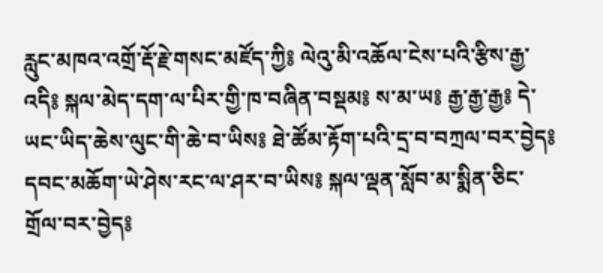རླུང་མཁའ་འགྲོ་རྡོ་རྗེ་གསང་མཛོད་ཀྱི༔ ལེའུ་མི་འཆོལ་ངེས་པའི་རྩིས་རྒྱ་འདི༔ སྐལ་མེད་དག་ལ་པིར་གྱི་ཁ་བཞིན་བསྡམ༔ ས་མ་ཡ༔ རྒྱ་རྒྱ་རྒྱ༔ དེ་ཡང་ཡིད་ཆེས་ལུང་གི་ཆེ་བ་ཡིས༔ ཐེ་ཚོམ་རྟོག་པའི་དྲ་བ་བཀྲལ་བར་བྱེད༔ དབང་མཆོག་ཡེ་ཤེས་རང་ལ་ཤར་བ་ཡིས༔ སྐལ་ལྡན་སློབ་མ་སྨིན་ཅིང་གྲོལ་བར་བྱེད༔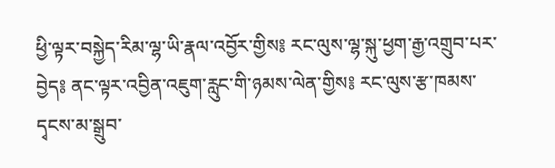ཕྱི་ལྟར་བསྐྱེད་རིམ་ལྷ་ཡི་རྣལ་འབྱོར་གྱིས༔ རང་ལུས་ལྷ་སྐུ་ཕྱག་རྒྱ་འགྲུབ་པར་བྱེད༔ ནང་ལྟར་འབྱིན་འཇུག་རླུང་གི་ཉམས་ལེན་གྱིས༔ རང་ལུས་རྩ་ཁམས་དྭངས་མ་སྒྲུབ་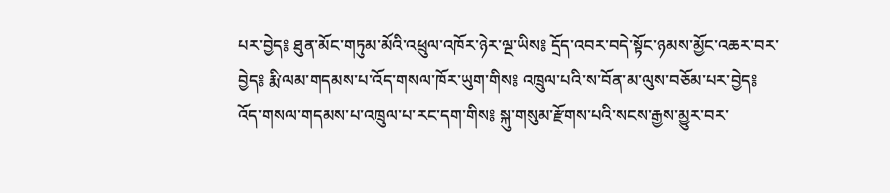པར་བྱེད༔ ཐུན་མོང་གཏུམ་མོའི་འཕྲུལ་འཁོར་ཉེར་ལྔ་ཡིས༔ དྲོད་འབར་བདེ་སྟོང་ཉམས་མྱོང་འཆར་བར་བྱེད༔ རྨི་ལམ་གདམས་པ་འོད་གསལ་ཁོར་ཡུག་གིས༔ འཁྲུལ་པའི་ས་བོན་མ་ལུས་བཅོམ་པར་བྱེད༔ འོད་གསལ་གདམས་པ་འཁྲུལ་པ་རང་དག་གིས༔ སྐུ་གསུམ་རྫོགས་པའི་སངས་རྒྱས་མྱུར་བར་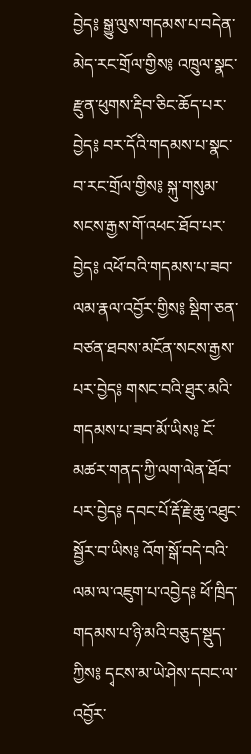བྱེད༔ སྒྱུ་ལུས་གདམས་པ་བདེན་མེད་རང་གྲོལ་གྱིས༔ འཁྲུལ་སྣང་རྫུན་ཕུགས་རྡིབ་ཅིང་ཆོད་པར་བྱེད༔ བར་དོའི་གདམས་པ་སྣང་བ་རང་གྲོལ་གྱིས༔ སྐུ་གསུམ་སངས་རྒྱས་གོ་འཕང་ཐོབ་པར་བྱེད༔ འཕོ་བའི་གདམས་པ་ཟབ་ལམ་རྣལ་འབྱོར་གྱིས༔ སྡིག་ཅན་བཙན་ཐབས་མངོན་སངས་རྒྱས་པར་བྱེད༔ གསང་བའི་ཐུར་མའི་གདམས་པ་ཟབ་མོ་ཡིས༔ ངོ་མཚར་གནད་ཀྱི་ལག་ལེན་ཐོབ་པར་བྱེད༔ དབང་པོ་རྡོ་རྗེ་ཆུ་འཐུང་སྦྱོར་བ་ཡིས༔ འོག་སྒོ་བདེ་བའི་ལམ་ལ་འཇུག་པ་འབྱེད༔ ཕོ་ཁྲིད་གདམས་པ་ཉི་མའི་བཅུད་སྡུད་ཀྱིས༔ དྭངས་མ་ཡེ་ཤེས་དབང་ལ་འབྱོར་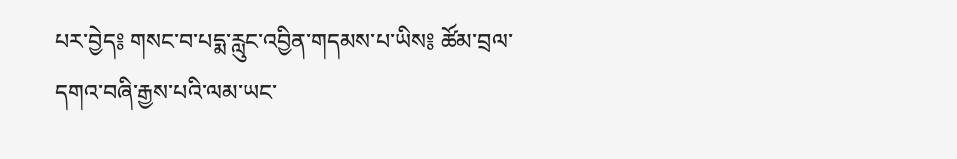པར་བྱེད༔ གསང་བ་པདྨ་རླུང་འབྱིན་གདམས་པ་ཡིས༔ ཚོམ་བྲལ་དགའ་བཞི་རྒྱས་པའི་ལམ་ཡང་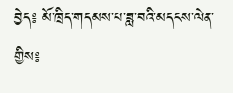བྱེད༔ མོ་ཁྲིད་གདམས་པ་ཟླ་བའི་མདངས་ལེན་གྱིས༔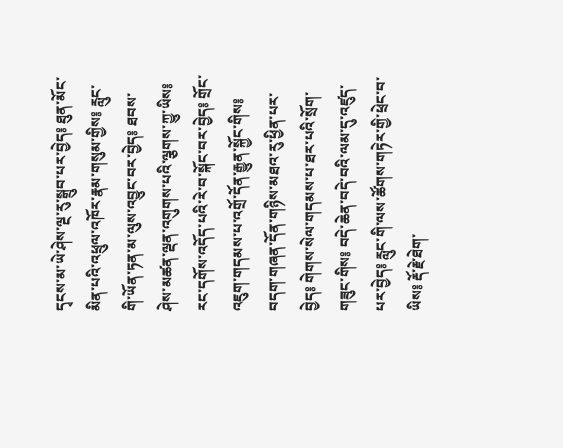དྭངས་མ་ཡེ་ཤེས་ལྔ་རུ་སྒྲུབ་པར་བྱེད༔ ཐུན་མོང་མིན་པའི་འཕྲུལ་འཁོར་རྣམ་གསུམ་གྱིས༔ རླུང་གི་ཡོན་ཏན་མ་ལུས་འབྱུང་བར་བྱེད༔ ཐབས་ཤེས་མཚན་ལྡན་འགུགས་པའི་ལྕགས་ཀྱུ་ཡིས༔ རང་དགོས་འདོད་པའི་རེ་བ་སྐོང་བར་བྱེད༔ གྲོང་འཇུག་གདམས་པ་འགྲོ་དོན་རྒྱུན་སྐྱོང་གིས༔ བདག་གཞན་དོན་གཉིས་མཐའ་རུ་ཕྱིན་པར་བྱེད༔ གེགས་སེལ་གདམས་པ་ཐར་པའི་སྲོག་གཟུང་གིས༔ བདེ་ཆེན་བདེ་བའི་ལམ་དུ་འཛུད་པར་བྱེད༔ རླུང་གི་ལས་ཚོགས་གཏེར་གྱི་ཕྲེང་བ་ཡིས༔ རྡོ་རྗེ་ཐེག་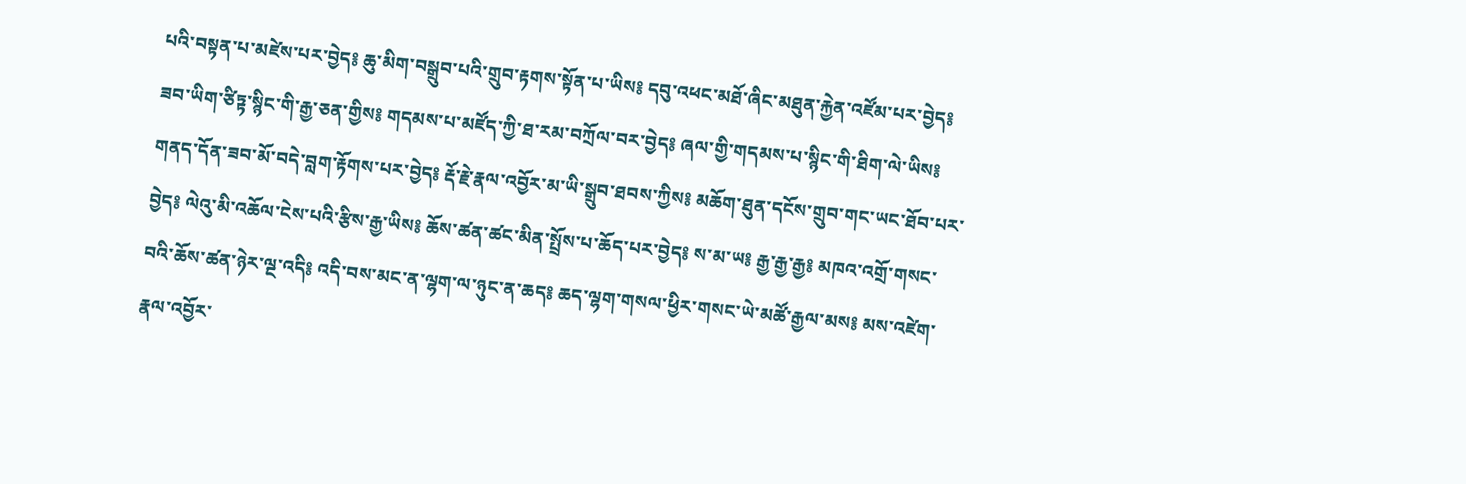པའི་བསྟན་པ་མཛེས་པར་བྱེད༔ ཆུ་མིག་བསྒྲུབ་པའི་གྲུབ་རྟགས་སྟོན་པ་ཡིས༔ དབུ་འཕང་མཐོ་ཞིང་མཐུན་རྐྱེན་འཛོམ་པར་བྱེད༔ ཟབ་ཡིག་ཙིཏྟ་སྙིང་གི་རྒྱ་ཅན་གྱིས༔ གདམས་པ་མཛོད་ཀྱི་ཐ་རམ་བཀྲོལ་བར་བྱེད༔ ཞལ་གྱི་གདམས་པ་སྙིང་གི་ཐིག་ལེ་ཡིས༔ གནད་དོན་ཟབ་མོ་བདེ་བླག་རྟོགས་པར་བྱེད༔ རྡོ་རྗེ་རྣལ་འབྱོར་མ་ཡི་སྒྲུབ་ཐབས་ཀྱིས༔ མཆོག་ཐུན་དངོས་གྲུབ་གང་ཡང་ཐོབ་པར་བྱེད༔ ལེའུ་མི་འཆོལ་ངེས་པའི་རྩིས་རྒྱ་ཡིས༔ ཆོས་ཚན་ཚང་མིན་སྤྲོས་པ་ཆོད་པར་བྱེད༔ ས་མ་ཡ༔ རྒྱ་རྒྱ་རྒྱ༔ མཁའ་འགྲོ་གསང་བའི་ཆོས་ཚན་ཉེར་ལྔ་འདི༔ འདི་བས་མང་ན་ལྷག་ལ་ཉུང་ན་ཆད༔ ཆད་ལྷག་གསལ་ཕྱིར་གསང་ཡེ་མཚོ་རྒྱལ་མས༔ མས་འཛེག་རྣལ་འབྱོར་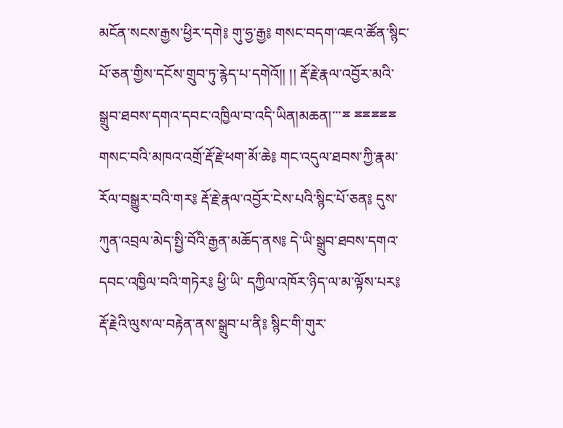མངོན་སངས་རྒྱས་ཕྱིར་དགེ༔ གུ་ཧྱ་རྒྱ༔ གསང་བདག་འཇའ་ཚོན་སྙིང་པོ་ཅན་གྱིས་དངོས་གྲུབ་ཏུ་རྙེད་པ་དགེའོ།། །། རྡོ་རྗེ་རྣལ་འབྱོར་མའི་སྒྲུབ་ཐབས་དགའ་དབང་འཁྱིལ་བ་འདི་ཡིན།མཆན།་་་ྈ ྈྈྈྈྈ གསང་བའི་མཁའ་འགྲོ་རྡོ་རྗེ་ཕག་མོ་ཆེ༔ གང་འདུལ་ཐབས་ཀྱི་རྣམ་རོལ་བསྒྱུར་བའི་གར༔ རྡོ་རྗེ་རྣལ་འབྱོར་ངེས་པའི་སྙིང་པོ་ཅན༔ དུས་ཀུན་འབྲལ་མེད་སྤྱི་བོའི་རྒྱན་མཆོད་ནས༔ དེ་ཡི་སྒྲུབ་ཐབས་དགའ་དབང་འཁྱིལ་བའི་གཏེར༔ ཕྱི་ཡི་ དཀྱིལ་འཁོར་ཉིད་ལ་མ་ལྟོས་པར༔ རྡོ་རྗེའི་ལུས་ལ་བརྟེན་ནས་སྒྲུབ་པ་ནི༔ སྙིང་གི་གུར་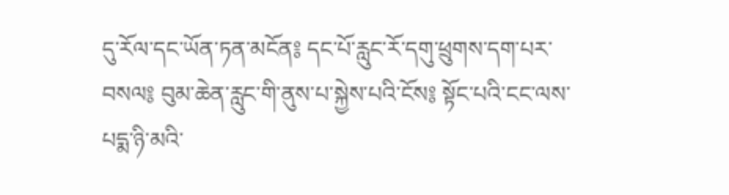དུ་རོལ་དང་ཡོན་ཏན་མངོན༔ དང་པོ་རླུང་རོ་དགུ་ཕྲུགས་དག་པར་བསལ༔ བུམ་ཆེན་རླུང་གི་ནུས་པ་སྐྱེས་པའི་ངོས༔ སྟོང་པའི་ངང་ལས་པདྨ་ཉི་མའི་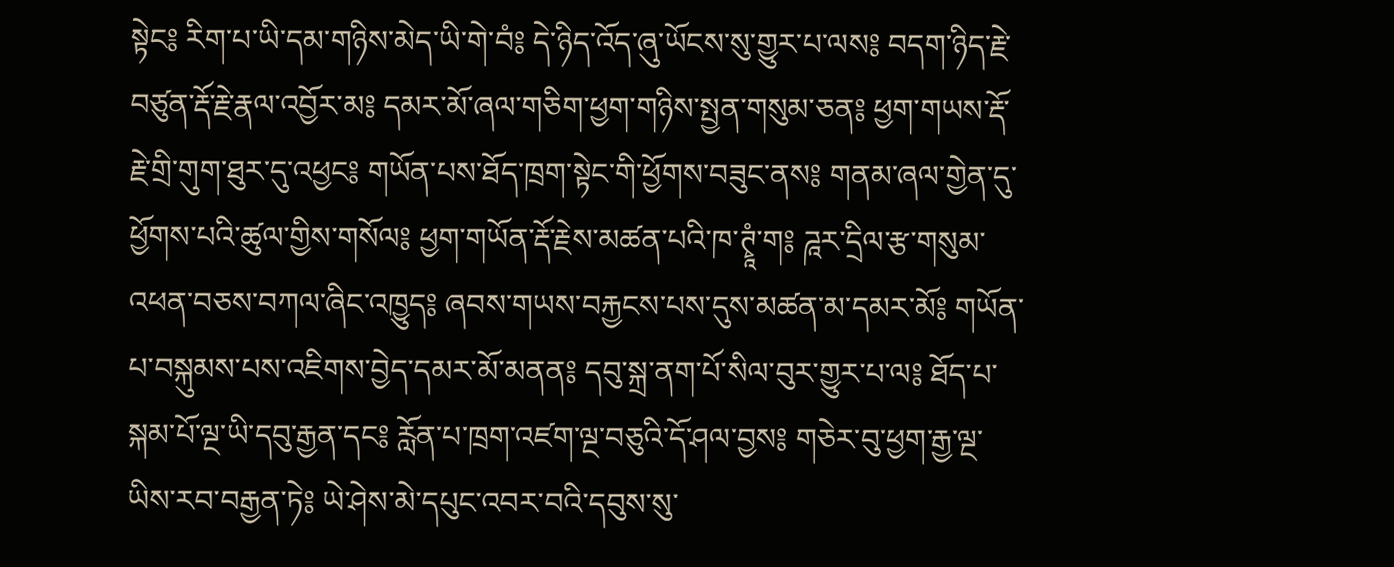སྟེང༔ རིག་པ་ཡི་དམ་གཉིས་མེད་ཡི་གེ་བཾ༔ དེ་ཉིད་འོད་ཞུ་ཡོངས་སུ་གྱུར་པ་ལས༔ བདག་ཉིད་རྗེ་བཙུན་རྡོ་རྗེ་རྣལ་འབྱོར་མ༔ དམར་མོ་ཞལ་གཅིག་ཕྱག་གཉིས་སྤྱན་གསུམ་ཅན༔ ཕྱག་གཡས་རྡོ་རྗེ་གྲི་གུག་ཐུར་དུ་འཕྱང༔ གཡོན་པས་ཐོད་ཁྲག་སྟེང་གི་ཕྱོགས་བཟུང་ནས༔ གནམ་ཞལ་གྱེན་དུ་ཕྱོགས་པའི་ཚུལ་གྱིས་གསོལ༔ ཕྱག་གཡོན་རྡོ་རྗེས་མཚན་པའི་ཁ་ཊྭཱཾ་ག༔ ཌཱར་དྲིལ་རྩ་གསུམ་འཕན་བཅས་བཀལ་ཞིང་འཁྱུད༔ ཞབས་གཡས་བརྐྱངས་པས་དུས་མཚན་མ་དམར་མོ༔ གཡོན་པ་བསྐུམས་པས་འཇིགས་བྱེད་དམར་མོ་མནན༔ དབུ་སྐྲ་ནག་པོ་སིལ་བུར་གྱུར་པ་ལ༔ ཐོད་པ་སྐམ་པོ་ལྔ་ཡི་དབུ་རྒྱན་དང༔ རློན་པ་ཁྲག་འཛག་ལྔ་བཅུའི་དོ་ཤལ་བྱས༔ གཅེར་བུ་ཕྱག་རྒྱ་ལྔ་ཡིས་རབ་བརྒྱན་ཏེ༔ ཡེ་ཤེས་མེ་དཔུང་འབར་བའི་དབུས་སུ་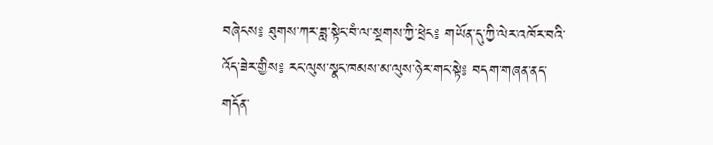བཞེངས༔ ཐུགས་ཀར་ཟླ་སྟེང་བཾ་ལ་སྔགས་ཀྱི་ཕྲེང༔ གཡོན་དུ་ཀྱི་ལེར་འཁོར་བའི་འོད་ཟེར་གྱིས༔ རང་ལུས་སྣང་ཁམས་མ་ལུས་ཉེར་གང་སྟེ༔ བདག་གཞན་ནད་གདོན་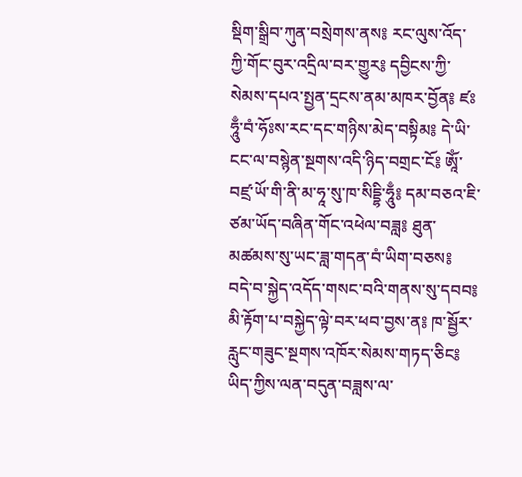སྡིག་སྒྲིབ་ཀུན་བསྲེགས་ནས༔ རང་ལུས་འོད་ཀྱི་གོང་བུར་འདྲིལ་བར་གྱུར༔ དབྱིངས་ཀྱི་སེམས་དཔའ་སྤྱན་དྲངས་ནམ་མཁར་བྱོན༔ ཛཿཧཱུྃ་བཾ་ཧོཿས་རང་དང་གཉིས་མེད་བསྟིམ༔ དེ་ཡི་ངང་ལ་བསྙེན་སྔགས་འདི་ཉིད་བགྲང་ངོ༔ ཨཱོཾ་བཛྲ་ཡོ་གི་ནི་མ་ཧཱ་སུ་ཁ་སིདྡྷི་ཧཱུྃ༔ དམ་བཅའ་ཇི་ཙམ་ཡོད་བཞིན་གོང་འཕེལ་བཟླ༔ ཐུན་མཚམས་སུ་ཡང་ཟླ་གདན་བཾ་ཡིག་བཅས༔ བདེ་བ་སྐྱེད་འདོད་གསང་བའི་གནས་སུ་དབབ༔ མི་རྟོག་པ་བསྐྱེད་ལྟེ་བར་ཕབ་བྱས་ན༔ ཁ་སྦྱོར་རླུང་གཟུང་སྔགས་འཁོར་སེམས་གཏད་ཅིང༔ ཡིད་ཀྱིས་ལན་བདུན་བཟླས་ལ་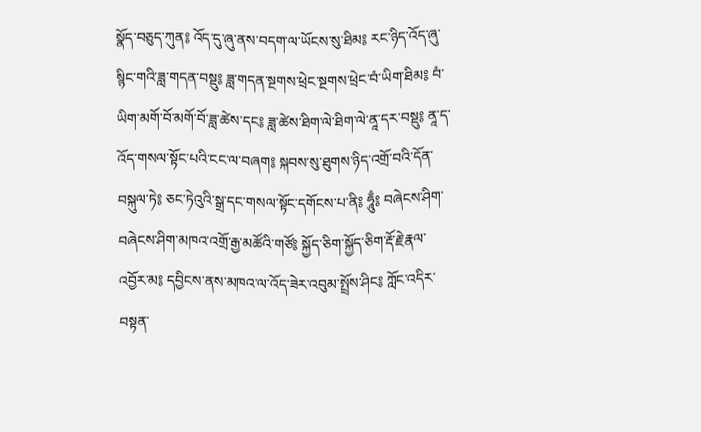སྣོད་བཅུད་ཀུན༔ འོད་དུ་ཞུ་ནས་བདག་ལ་ཡོངས་སུ་ཐིམ༔ རང་ཉིད་འོད་ཞུ་སྙིང་གའི་ཟླ་གདན་བསྡུ༔ ཟླ་གདན་སྔགས་ཕྲེང་སྔགས་ཕྲེང་བཾ་ཡིག་ཐིམ༔ བཾ་ཡིག་མགོ་བོ་མགོ་བོ་ཟླ་ཚེས་དང༔ ཟླ་ཚེས་ཐིག་ལེ་ཐིག་ལེ་ནཱ་དར་བསྡུ༔ ནཱ་ད་འོད་གསལ་སྟོང་པའི་ངང་ལ་བཞག༔ སྐབས་སུ་ཐུགས་ཉིད་འགྲོ་བའི་དོན་བསྐུལ་ཏེ༔ ཅང་ཏེའུའི་སྒྲ་དང་གསལ་སྟོང་དགོངས་པ་ནི༔ ཧཱུྃ༔ བཞེངས་ཤིག་བཞེངས་ཤིག་མཁའ་འགྲོ་རྒྱ་མཚོའི་གཙོ༔ སྐྱོད་ཅིག་སྐྱོད་ཅིག་རྡོ་རྗེ་རྣལ་འབྱོར་མ༔ དབྱིངས་ནས་མཁའ་ལ་འོད་ཟེར་འབུམ་སྤྲོས་ཤིང༔ ཀློང་འདིར་བསྟན་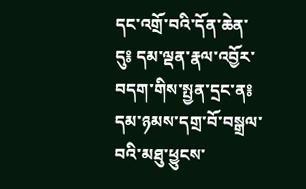དང་འགྲོ་བའི་དོན་ཆེན་དུ༔ དམ་ལྡན་རྣལ་འབྱོར་བདག་གིས་སྤྱན་དྲང་ན༔ དམ་ཉམས་དགྲ་བོ་བསྒྲལ་བའི་མཐུ་ཕྱུངས་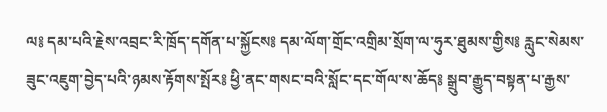ལ༔ དམ་པའི་རྗེས་འབྲང་རི་ཁྲོད་དགོན་པ་སྐྱོངས༔ དམ་ལོག་གྲོང་འགྲིམ་སྲོག་ལ་ཧུར་ཐུམས་གྱིས༔ རླུང་སེམས་ཟུང་འཇུག་བྱེད་པའི་ཉམས་རྟོགས་སྤོར༔ ཕྱི་ནང་གསང་བའི་སློང་དང་གོལ་ས་ཆོད༔ སྒྲུབ་རྒྱུད་བསྟན་པ་རྒྱས་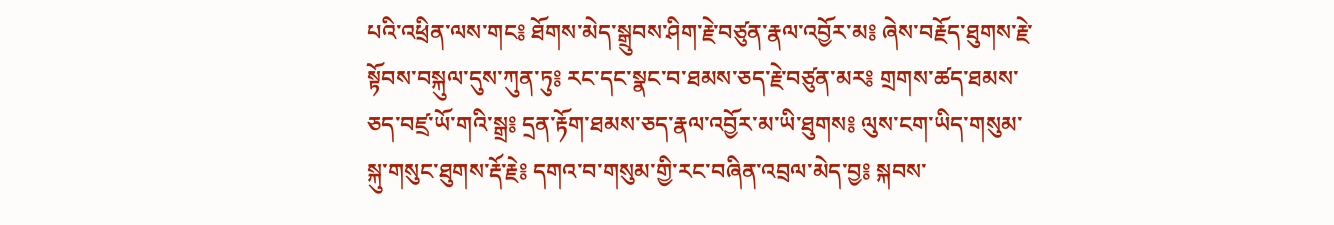པའི་འཕྲིན་ལས་གང༔ ཐོགས་མེད་སྒྲུབས་ཤིག་རྗེ་བཙུན་རྣལ་འབྱོར་མ༔ ཞེས་བརྗོད་ཐུགས་རྗེ་སྟོབས་བསྐུལ་དུས་ཀུན་ཏུ༔ རང་དང་སྣང་བ་ཐམས་ཅད་རྗེ་བཙུན་མར༔ གྲགས་ཚད་ཐམས་ཅད་བཛྲ་ཡོ་གའི་སྒྲ༔ དྲན་རྟོག་ཐམས་ཅད་རྣལ་འབྱོར་མ་ཡི་ཐུགས༔ ལུས་ངག་ཡིད་གསུམ་སྐུ་གསུང་ཐུགས་རྡོ་རྗེ༔ དགའ་བ་གསུམ་གྱི་རང་བཞིན་འབྲལ་མེད་བྱ༔ སྐབས་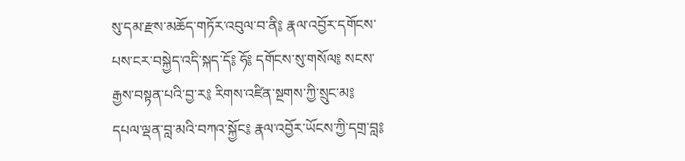སུ་དམ་རྫས་མཆོད་གཏོར་འབུལ་བ་ནི༔ རྣལ་འབྱོར་དགོངས་པས་ངར་བསྐྱེད་འདི་སྐད་དོ༔ ཧོ༔ དགོངས་སུ་གསོལ༔ སངས་རྒྱས་བསྟན་པའི་བྱ་ར༔ རིགས་འཛིན་སྔགས་ཀྱི་སྲུང་མ༔ དཔལ་ལྡན་བླ་མའི་བཀའ་སྐྱོང༔ རྣལ་འབྱོར་ཡོངས་ཀྱི་དགྲ་བླ༔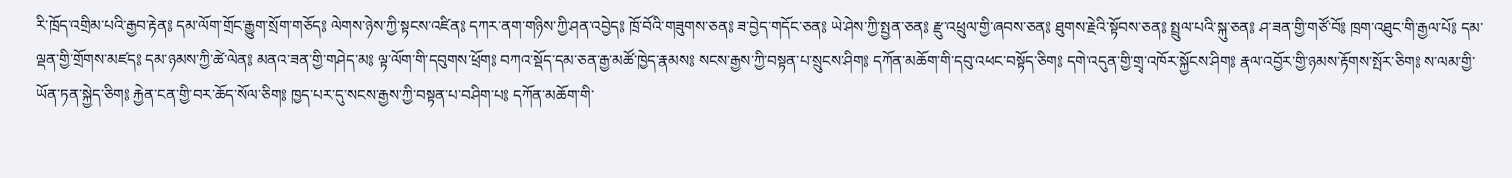རི་ཁྲོད་འགྲིམ་པའི་རྒྱབ་རྟེན༔ དམ་ལོག་གྲོང་རྒྱུག་སྲོག་གཅོད༔ ལེགས་ཉེས་ཀྱི་སྟངས་འཛིན༔ དཀར་ནག་གཉིས་ཀྱི་ཤན་འབྱེད༔ ཁྲོ་བོའི་གཟུགས་ཅན༔ ཟ་བྱེད་གདོང་ཅན༔ ཡེ་ཤེས་ཀྱི་སྤྱན་ཅན༔ རྫུ་འཕྲུལ་གྱི་ཞབས་ཅན༔ ཐུགས་རྗེའི་སྟོབས་ཅན༔ སྤྲུལ་པའི་སྐུ་ཅན༔ ཤ་ཟན་གྱི་གཙོ་བོ༔ ཁྲག་འཐུང་གི་རྒྱལ་པོ༔ དམ་ལྡན་གྱི་གྲོགས་མཛད༔ དམ་ཉམས་ཀྱི་ཚེ་ལེན༔ མནའ་ཟན་གྱི་གཤེད་མ༔ ལྟ་ལོག་གི་དབུགས་ཕྲོག༔ བཀའ་སྡོད་དམ་ཅན་རྒྱ་མཚོ་ཁྱེད་རྣམས༔ སངས་རྒྱས་ཀྱི་བསྟན་པ་སྲུངས་ཤིག༔ དཀོན་མཆོག་གི་དབུ་འཕང་བསྟོད་ཅིག༔ དགེ་འདུན་གྱི་གྲྭ་འཁོར་སྐྱོངས་ཤིག༔ རྣལ་འབྱོར་གྱི་ཉམས་རྟོགས་སྤོར་ཅིག༔ ས་ལམ་གྱི་ཡོན་ཏན་སྐྱེད་ཅིག༔ རྐྱེན་ངན་གྱི་བར་ཆོད་སོལ་ཅིག༔ ཁྱད་པར་དུ་སངས་རྒྱས་ཀྱི་བསྟན་པ་བཤིག་པ༔ དཀོན་མཆོག་གི་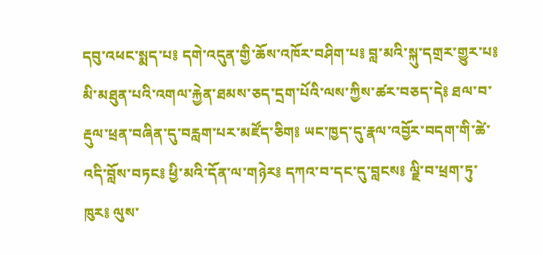དབུ་འཕང་སྨད་པ༔ དགེ་འདུན་གྱི་ཆོས་འཁོར་བཤིག་པ༔ བླ་མའི་སྐུ་དགྲར་གྱུར་པ༔ མི་མཐུན་པའི་འགལ་རྐྱེན་ཐམས་ཅད་དྲག་པོའི་ལས་ཀྱིས་ཚར་བཅད་དེ༔ ཐལ་བ་རྡུལ་ཕྲན་བཞིན་དུ་བརླག་པར་མཛོད་ཅིག༔ ཡང་ཁྱད་དུ་རྣལ་འབྱོར་བདག་གི་ཚེ་འདི་བློས་བཏང༔ ཕྱི་མའི་དོན་ལ་གཉེར༔ དཀའ་བ་དང་དུ་བླངས༔ ལྗི་བ་ཕྲག་ཏུ་ཁུར༔ ལུས་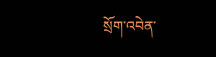སྲོག་འབེན་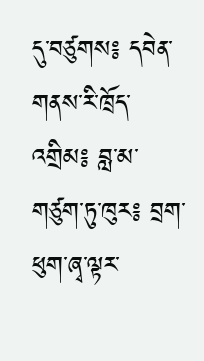དུ་བཙུགས༔ དབེན་གནས་རི་ཁྲོད་འགྲིམ༔ བླ་མ་གཙུག་ཏུ་ཁུར༔ བྲག་ཕུག་ཞྭ་ལྟར་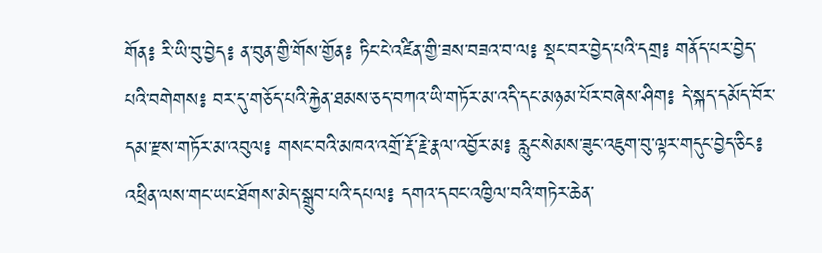གོན༔ རི་ཡི་བུ་བྱེད༔ ན་བུན་གྱི་གོས་གྱོན༔ ཏིང་ངེ་འཛིན་གྱི་ཟས་བཟའ་བ་ལ༔ སྡང་བར་བྱེད་པའི་དགྲ༔ གནོད་པར་བྱེད་པའི་བགེགས༔ བར་དུ་གཅོད་པའི་རྐྱེན་ཐམས་ཅད་བཀའ་ཡི་གཏོར་མ་འདི་དང་མཉམ་པོར་བཞེས་ཤིག༔ དེ་སྐད་དམོད་བོར་དམ་རྫས་གཏོར་མ་འབུལ༔ གསང་བའི་མཁའ་འགྲོ་རྡོ་རྗེ་རྣལ་འབྱོར་མ༔ རླུང་སེམས་ཟུང་འཇུག་བུ་ལྟར་གདུང་བྱེད་ཅིང༔ འཕྲིན་ལས་གང་ཡང་ཐོགས་མེད་སྒྲུབ་པའི་དཔལ༔ དགའ་དབང་འཁྱིལ་བའི་གཏེར་ཆེན་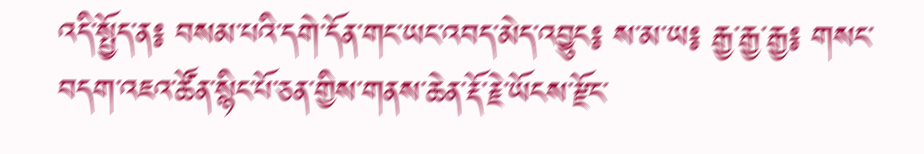འདི་སྤྱོད་ན༔ བསམ་པའི་དགེ་དོན་གང་ཡང་འབད་མེད་འབྱུང༔ ས་མ་ཡ༔ རྒྱ་རྒྱ་རྒྱ༔ གསང་བདག་འཇའ་ཚོན་སྙིང་པོ་ཅན་གྱིས་གནས་ཆེན་རྡོ་རྗེ་ཡོངས་རྫོང་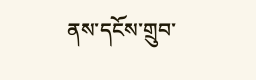ནས་དངོས་གྲུབ་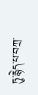ཏུ་རྙེད་པ་བཀྲ་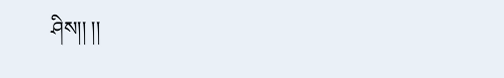ཤིས།། །།